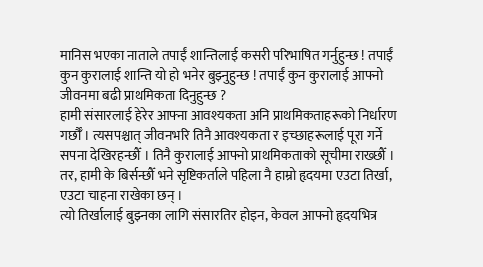मानिस भएका नाताले तपाईं शान्तिलाई कसरी परिभाषित गर्नुहुन्छ ! तपाईं कुन कुरालाई शान्ति यो हो भनेर बुझ्नुहुन्छ ! तपाईं कुन कुरालाई आफ्नो जीवनमा बढी प्राथमिकता दिनुहुन्छ ?
हामी संसारलाई हेरेर आफ्ना आवश्यकता अनि प्राथमिकताहरूको निर्धारण गर्छौँ । त्यसपश्चात् जीवनभरि तिनै आवश्यकता र इच्छाहरूलाई पूरा गर्ने सपना देखिरहन्छौँ । तिनै कुरालाई आफ्नो प्राथमिकताको सूचीमा राख्छौँ । तर, हामी के बिर्सन्छौँ भने सृष्टिकर्ताले पहिला नै हाम्रो हृदयमा एउटा तिर्खा, एउटा चाहना राखेका छन् ।
त्यो तिर्खालाई बुझ्नका लागि संसारतिर होइन, केवल आफ्नो हृदयभित्र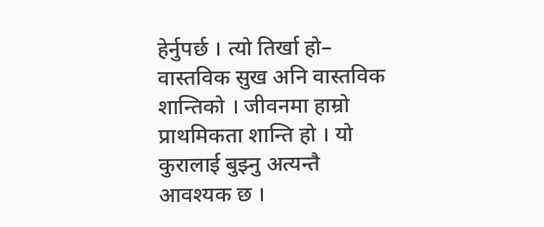हेर्नुपर्छ । त्यो तिर्खा हो– वास्तविक सुख अनि वास्तविक शान्तिको । जीवनमा हाम्रो प्राथमिकता शान्ति हो । यो कुरालाई बुझ्नु अत्यन्तै आवश्यक छ ।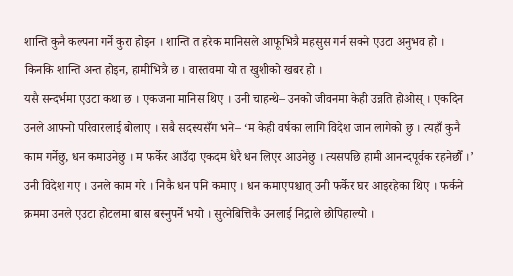शान्ति कुनै कल्पना गर्ने कुरा होइन । शान्ति त हरेक मानिसले आफूभित्रै महसुस गर्न सक्ने एउटा अनुभव हो । किनकि शान्ति अन्त होइन, हामीभित्रै छ । वास्तवमा यो त खुशीको खबर हो ।
यसै सन्दर्भमा एउटा कथा छ । एकजना मानिस थिए । उनी चाहन्थे– उनको जीवनमा केही उन्नति होओस् । एकदिन उनले आफ्नो परिवारलाई बोलाए । सबै सदस्यसँग भने– ‘म केही वर्षका लागि विदेश जान लागेको छु । त्यहाँ कुनै काम गर्नेछु, धन कमाउनेछु । म फर्केर आउँदा एकदम धेरै धन लिएर आउनेछु । त्यसपछि हामी आनन्दपूर्वक रहनेछौँ ।’ उनी विदेश गए । उनले काम गरे । निकै धन पनि कमाए । धन कमाएपश्चात् उनी फर्केर घर आइरहेका थिए । फर्कने क्रममा उनले एउटा होटलमा बास बस्नुपर्ने भयो । सुत्नेबित्तिकै उनलाई निद्राले छोपिहाल्यो ।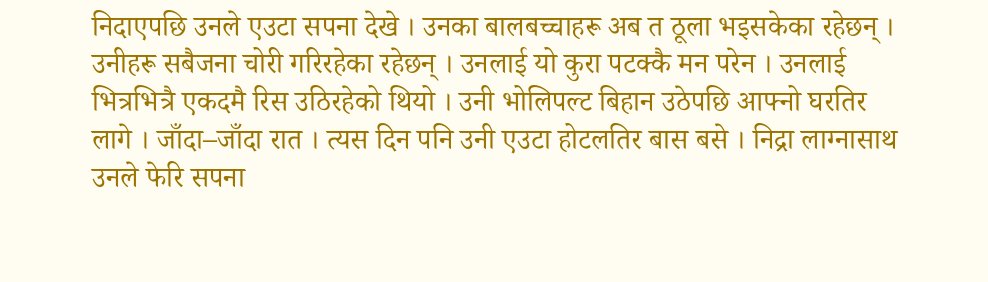निदाएपछि उनले एउटा सपना देखे । उनका बालबच्चाहरू अब त ठूला भइसकेका रहेछन् । उनीहरू सबैजना चोरी गरिरहेका रहेछन् । उनलाई यो कुरा पटक्कै मन परेन । उनलाई भित्रभित्रै एकदमै रिस उठिरहेको थियो । उनी भोलिपल्ट बिहान उठेपछि आफ्नो घरतिर लागे । जाँदा–जाँदा रात । त्यस दिन पनि उनी एउटा होटलतिर बास बसे । निद्रा लाग्नासाथ उनले फेरि सपना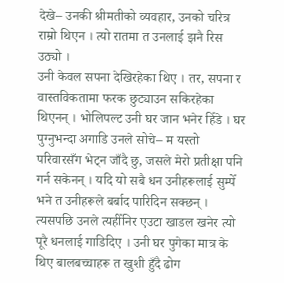देखे– उनकी श्रीमतीको व्यवहार, उनको चरित्र राम्रो थिएन । त्यो रातमा त उनलाई झनै रिस उठ्यो ।
उनी केवल सपना देखिरहेका थिए । तर, सपना र वास्तविकतामा फरक छुट्याउन सकिरहेका थिएनन् । भोलिपल्ट उनी घर जान भनेर हिँडे । घर पुग्नुभन्दा अगाडि उनले सोचे– म यस्तो परिवारसँग भेट्न जाँदै छु, जसले मेरो प्रतीक्षा पनि गर्न सकेनन् । यदि यो सबै धन उनीहरूलाई सुम्पेँ भने त उनीहरूले बर्बाद पारिदिन सक्छन् । त्यसपछि उनले त्यहीँनिर एउटा खाडल खनेर त्यो पूरै धनलाई गाडिदिए । उनी घर पुगेका मात्र के थिए बालबच्चाहरू त खुशी हुँदै ढोग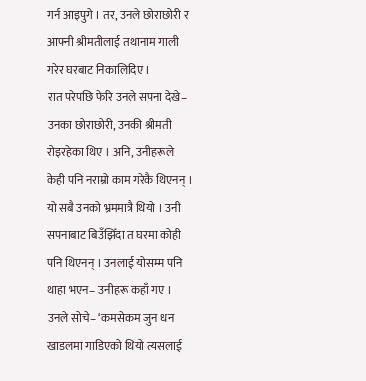गर्न आइपुगे । तर, उनले छोराछोरी र आफ्नी श्रीमतीलाई तथानाम गाली गरेर घरबाट निकालिदिए ।
रात परेपछि फेरि उनले सपना देखे– उनका छोराछोरी, उनकी श्रीमती रोइरहेका थिए । अनि, उनीहरूले केही पनि नराम्रो काम गरेकै थिएनन् । यो सबै उनको भ्रममात्रै थियो । उनी सपनाबाट बिउँझिँदा त घरमा कोही पनि थिएनन् । उनलाई योसम्म पनि थाहा भएन– उनीहरू कहाँ गए । उनले सोचे– ‘कमसेकम जुन धन खाडलमा गाडिएको थियो त्यसलाई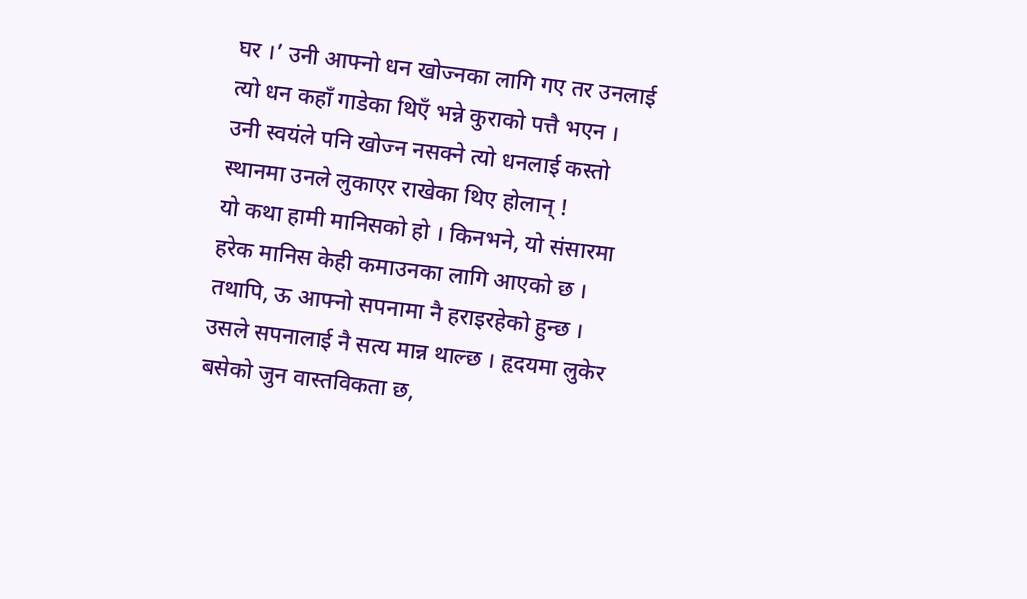घर ।’ उनी आफ्नो धन खोज्नका लागि गए तर उनलाई त्यो धन कहाँ गाडेका थिएँ भन्ने कुराको पत्तै भएन । उनी स्वयंले पनि खोज्न नसक्ने त्यो धनलाई कस्तो स्थानमा उनले लुकाएर राखेका थिए होलान् !
यो कथा हामी मानिसको हो । किनभने, यो संसारमा हरेक मानिस केही कमाउनका लागि आएको छ । तथापि, ऊ आफ्नो सपनामा नै हराइरहेको हुन्छ । उसले सपनालाई नै सत्य मान्न थाल्छ । हृदयमा लुकेर बसेको जुन वास्तविकता छ,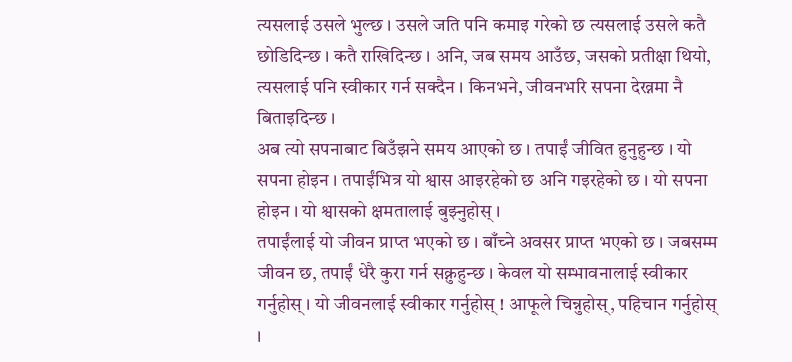त्यसलाई उसले भुल्छ । उसले जति पनि कमाइ गरेको छ त्यसलाई उसले कतै छोडिदिन्छ । कतै राखिदिन्छ । अनि, जब समय आउँछ, जसको प्रतीक्षा थियो, त्यसलाई पनि स्वीकार गर्न सक्दैन । किनभने, जीवनभरि सपना देख्नमा नै बिताइदिन्छ ।
अब त्यो सपनाबाट बिउँझने समय आएको छ । तपाईं जीवित हुनुहुन्छ । यो सपना होइन । तपाईंभित्र यो श्वास आइरहेको छ अनि गइरहेको छ । यो सपना होइन । यो श्वासको क्षमतालाई बुझ्नुहोस् ।
तपाईंलाई यो जीवन प्राप्त भएको छ । बाँच्ने अवसर प्राप्त भएको छ । जबसम्म जीवन छ, तपाईं धेरै कुरा गर्न सक्नुहुन्छ । केवल यो सम्भावनालाई स्वीकार गर्नुहोस् । यो जीवनलाई स्वीकार गर्नुहोस् ! आफूले चिन्नुहोस्, पहिचान गर्नुहोस् ।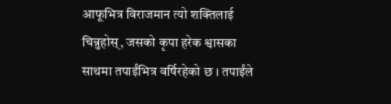आफूभित्र विराजमान त्यो शक्तिलाई चिन्नुहोस्, जसको कृपा हरेक श्वासका साथमा तपाईंभित्र वर्षिरहेको छ । तपाईंले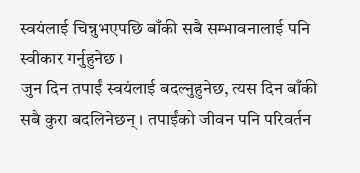स्वयंलाई चिन्नुभएपछि बाँकी सबै सम्भावनालाई पनि स्वीकार गर्नुहुनेछ ।
जुन दिन तपाईं स्वयंलाई बदल्नुहुनेछ, त्यस दिन बाँकी सबै कुरा बदलिनेछन् । तपाईंको जीवन पनि परिवर्तन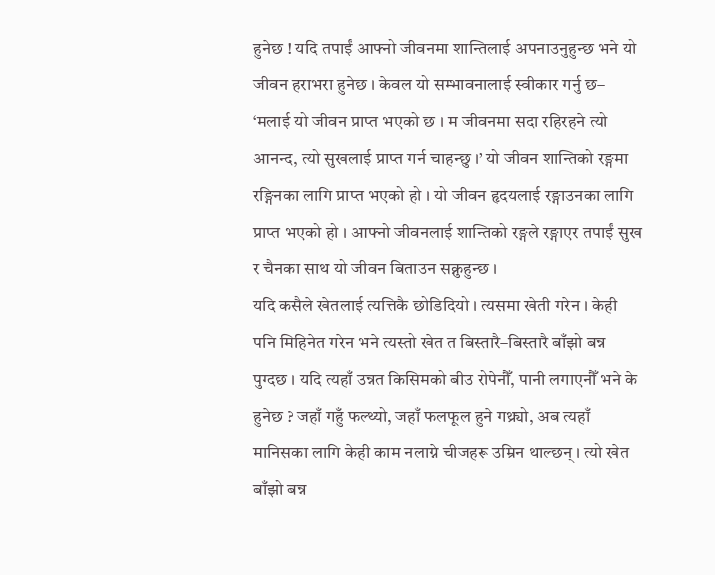हुनेछ ! यदि तपाईं आफ्नो जीवनमा शान्तिलाई अपनाउनुहुन्छ भने यो जीवन हराभरा हुनेछ । केवल यो सम्भावनालाई स्वीकार गर्नु छ– ‘मलाई यो जीवन प्राप्त भएको छ । म जीवनमा सदा रहिरहने त्यो आनन्द, त्यो सुखलाई प्राप्त गर्न चाहन्छु ।’ यो जीवन शान्तिको रङ्गमा रङ्गिनका लागि प्राप्त भएको हो । यो जीवन हृदयलाई रङ्गाउनका लागि प्राप्त भएको हो । आफ्नो जीवनलाई शान्तिको रङ्गले रङ्गाएर तपाईं सुख र चैनका साथ यो जीवन बिताउन सक्नुहुन्छ ।
यदि कसैले खेतलाई त्यत्तिकै छोडिदियो । त्यसमा खेती गरेन । केही पनि मिहिनेत गरेन भने त्यस्तो खेत त बिस्तारै–बिस्तारै बाँझो बन्न पुग्दछ । यदि त्यहाँ उन्नत किसिमको बीउ रोपेनौँ, पानी लगाएनौँ भने के हुनेछ ? जहाँ गहुँ फल्थ्यो, जहाँ फलफूल हुने गथ्र्यो, अब त्यहाँ मानिसका लागि केही काम नलाग्ने चीजहरू उम्रिन थाल्छन् । त्यो खेत बाँझो बन्न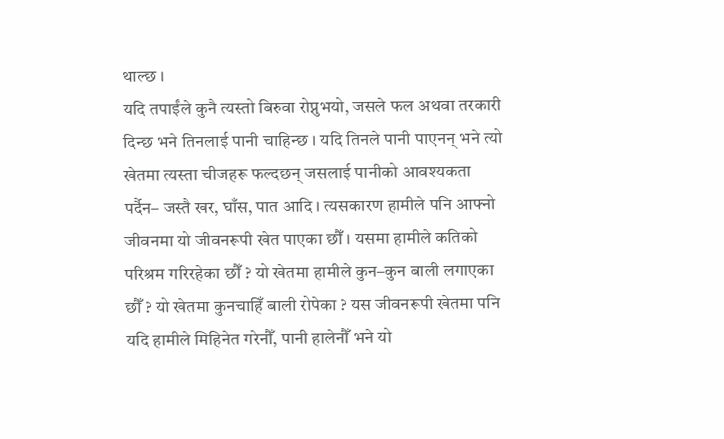थाल्छ ।
यदि तपाईंले कुनै त्यस्तो बिरुवा रोप्नुभयो, जसले फल अथवा तरकारी दिन्छ भने तिनलाई पानी चाहिन्छ । यदि तिनले पानी पाएनन् भने त्यो खेतमा त्यस्ता चीजहरू फल्दछन् जसलाई पानीको आवश्यकता पर्दैन– जस्तै खर, घाँस, पात आदि । त्यसकारण हामीले पनि आफ्नो जीवनमा यो जीवनरूपी खेत पाएका छौँ । यसमा हामीले कतिको परिश्रम गरिरहेका छौँ ? यो खेतमा हामीले कुन–कुन बाली लगाएका छौँ ? यो खेतमा कुनचाहिँ बाली रोपेका ? यस जीवनरूपी खेतमा पनि यदि हामीले मिहिनेत गरेनौँ, पानी हालेनौँ भने यो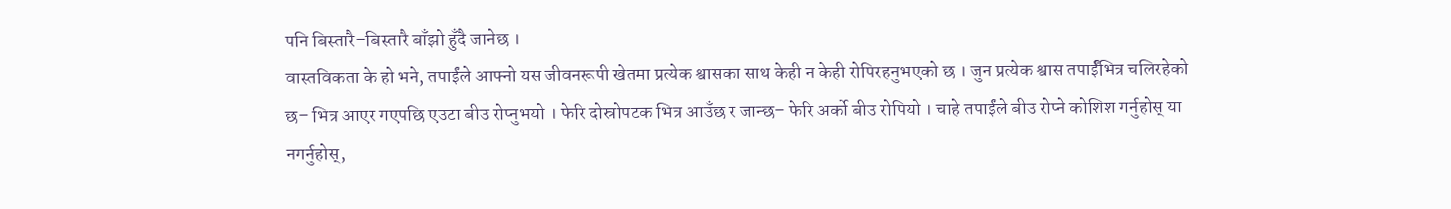पनि बिस्तारै–बिस्तारै बाँझो हुँदै जानेछ ।
वास्तविकता के हो भने, तपाईंले आफ्नो यस जीवनरूपी खेतमा प्रत्येक श्वासका साथ केही न केही रोपिरहनुभएको छ । जुन प्रत्येक श्वास तपार्ईंभित्र चलिरहेको छ– भित्र आएर गएपछि एउटा बीउ रोप्नुभयो । फेरि दोस्रोपटक भित्र आउँछ र जान्छ– फेरि अर्को बीउ रोपियो । चाहे तपाईंले बीउ रोप्ने कोशिश गर्नुहोस् या नगर्नुहोस्,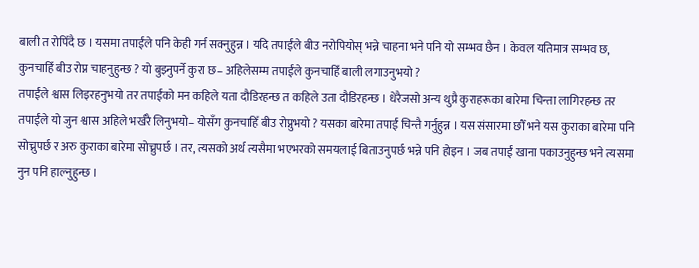बाली त रोपिँदै छ । यसमा तपाईंले पनि केही गर्न सक्नुहुन्न । यदि तपाईंले बीउ नरोपियोस् भन्ने चाहना भने पनि यो सम्भव छैन । केवल यतिमात्र सम्भव छ, कुनचाहिँ बीउ रोप्न चाहनुहुन्छ ? यो बुझ्नुपर्ने कुरा छ– अहिलेसम्म तपाईंले कुनचाहिँ बाली लगाउनुभयो ?
तपाईंले श्वास लिइरहनुभयो तर तपाईंको मन कहिले यता दौडिरहन्छ त कहिले उता दौडिरहन्छ । धेरैजसो अन्य थुप्रै कुराहरूका बारेमा चिन्ता लागिरहन्छ तर तपाईंले यो जुन श्वास अहिले भर्खरै लिनुभयो– योसँग कुनचाहिँ बीउ रोप्नुभयो ? यसका बारेमा तपाईं चिन्तै गर्नुहुन्न । यस संसारमा छौँ भने यस कुराका बारेमा पनि सोच्नुपर्छ र अरु कुराका बारेमा सोच्नुपर्छ । तर, त्यसको अर्थ त्यसैमा भएभरको समयलाई बिताउनुपर्छ भन्ने पनि होइन । जब तपाईं खाना पकाउनुहुन्छ भने त्यसमा नुन पनि हाल्नुहुन्छ ।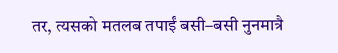तर, त्यसको मतलब तपाईं बसी–बसी नुनमात्रै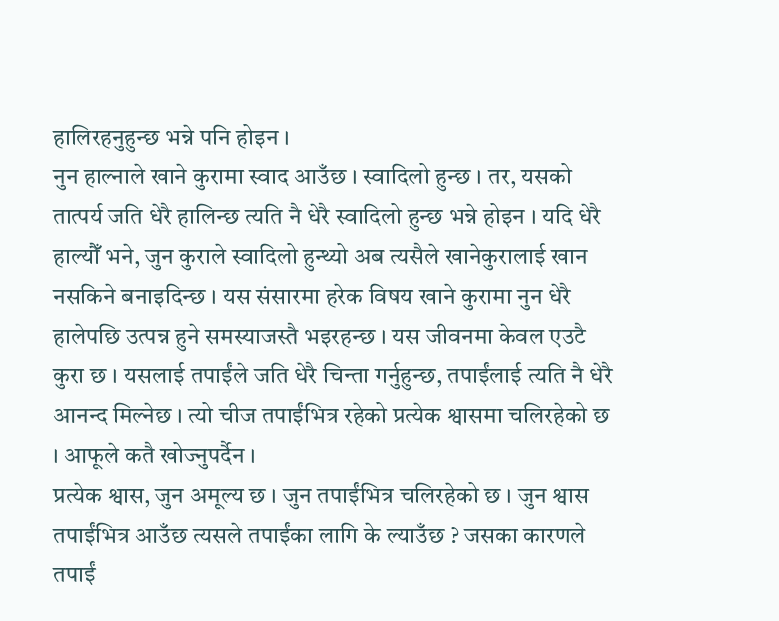हालिरहनुहुन्छ भन्ने पनि होइन ।
नुन हाल्नाले खाने कुरामा स्वाद आउँछ । स्वादिलो हुन्छ । तर, यसको तात्पर्य जति धेरै हालिन्छ त्यति नै धेरै स्वादिलो हुन्छ भन्ने होइन । यदि धेरै हाल्यौँ भने, जुन कुराले स्वादिलो हुन्थ्यो अब त्यसैले खानेकुरालाई खान नसकिने बनाइदिन्छ । यस संसारमा हरेक विषय खाने कुरामा नुन धेरै हालेपछि उत्पन्न हुने समस्याजस्तै भइरहन्छ । यस जीवनमा केवल एउटै कुरा छ । यसलाई तपाईंले जति धेरै चिन्ता गर्नुहुन्छ, तपाईंलाई त्यति नै धेरै आनन्द मिल्नेछ । त्यो चीज तपाईंभित्र रहेको प्रत्येक श्वासमा चलिरहेको छ । आफूले कतै खोज्नुपर्दैन ।
प्रत्येक श्वास, जुन अमूल्य छ । जुन तपाईंभित्र चलिरहेको छ । जुन श्वास तपाईंभित्र आउँछ त्यसले तपाईंका लागि के ल्याउँछ ? जसका कारणले तपाईं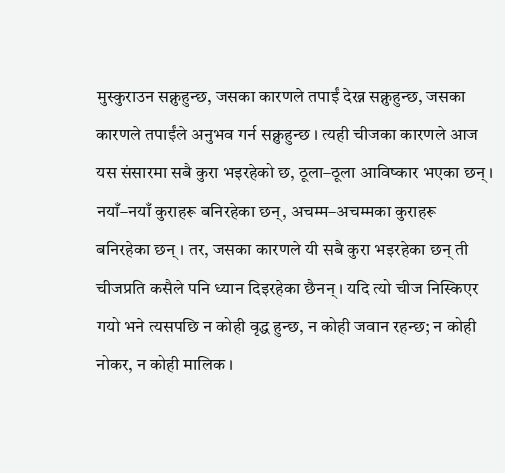मुस्कुराउन सक्नुहुन्छ, जसका कारणले तपाईं देख्न सक्नुहुन्छ, जसका कारणले तपाईंले अनुभव गर्न सक्नुहुन्छ । त्यही चीजका कारणले आज यस संसारमा सबै कुरा भइरहेको छ, ठूला–ठूला आविष्कार भएका छन् । नयाँ–नयाँ कुराहरू बनिरहेका छन्, अचम्म–अचम्मका कुराहरू बनिरहेका छन् । तर, जसका कारणले यी सबै कुरा भइरहेका छन् ती चीजप्रति कसैले पनि ध्यान दिइरहेका छैनन् । यदि त्यो चीज निस्किएर गयो भने त्यसपछि न कोही वृद्ध हुन्छ, न कोही जवान रहन्छ; न कोही नोकर, न कोही मालिक ।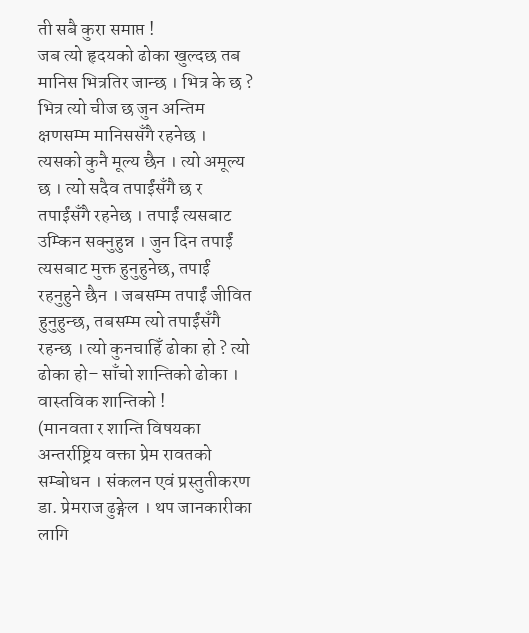ती सबै कुरा समाप्त !
जब त्यो हृदयको ढोका खुल्दछ तब मानिस भित्रतिर जान्छ । भित्र के छ ? भित्र त्यो चीज छ जुन अन्तिम क्षणसम्म मानिससँगै रहनेछ । त्यसको कुनै मूल्य छैन । त्यो अमूल्य छ । त्यो सदैव तपाईंसँगै छ र तपाईंसँगै रहनेछ । तपाईं त्यसबाट उम्किन सक्नुहुन्न । जुन दिन तपाईं त्यसबाट मुक्त हुनुहुनेछ, तपाईं रहनुहुने छैन । जबसम्म तपाईं जीवित हुनुहुन्छ, तबसम्म त्यो तपाईंसँगै रहन्छ । त्यो कुनचाहिँ ढोका हो ? त्यो ढोका हो– साँचो शान्तिको ढोका । वास्तविक शान्तिको !
(मानवता र शान्ति विषयका अन्तर्राष्ट्रिय वक्ता प्रेम रावतको सम्बोधन । संकलन एवं प्रस्तुतीकरण डा. प्रेमराज ढुङ्गेल । थप जानकारीका लागि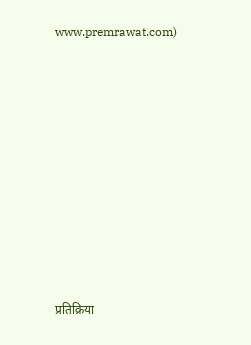www.premrawat.com)











प्रतिक्रिया